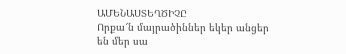ԱՄԵՆԱՍՏԵՂԾԻՉԸ
Որքա՜ն մայրածիններ եկեր անցեր են մեր սա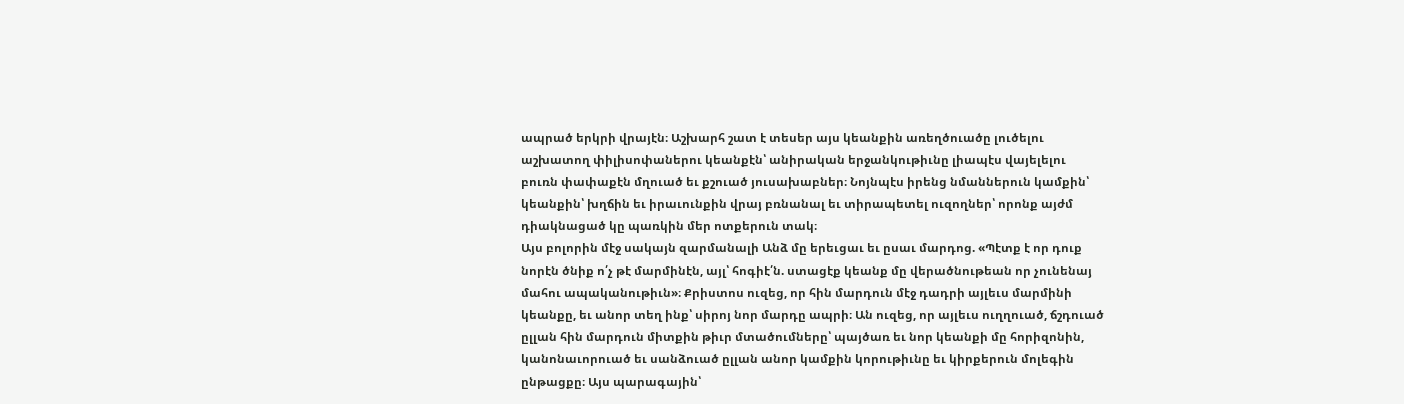ապրած երկրի վրայէն։ Աշխարհ շատ է տեսեր այս կեանքին առեղծուածը լուծելու աշխատող փիլիսոփաներու կեանքէն՝ անիրական երջանկութիւնը լիապէս վայելելու բուռն փափաքէն մղուած եւ քշուած յուսախաբներ։ Նոյնպէս իրենց նմաններուն կամքին՝ կեանքին՝ խղճին եւ իրաւունքին վրայ բռնանալ եւ տիրապետել ուզողներ՝ որոնք այժմ դիակնացած կը պառկին մեր ոտքերուն տակ։
Այս բոլորին մէջ սակայն զարմանալի Անձ մը երեւցաւ եւ ըսաւ մարդոց. «Պէտք է որ դուք նորէն ծնիք ո՛չ թէ մարմինէն, այլ՝ հոգիէ՛ն. ստացէք կեանք մը վերածնութեան որ չունենայ մահու ապականութիւն»։ Քրիստոս ուզեց, որ հին մարդուն մէջ դադրի այլեւս մարմինի կեանքը, եւ անոր տեղ ինք՝ սիրոյ նոր մարդը ապրի։ Ան ուզեց, որ այլեւս ուղղուած, ճշդուած ըլլան հին մարդուն միտքին թիւր մտածումները՝ պայծառ եւ նոր կեանքի մը հորիզոնին, կանոնաւորուած եւ սանձուած ըլլան անոր կամքին կորութիւնը եւ կիրքերուն մոլեգին ընթացքը։ Այս պարագային՝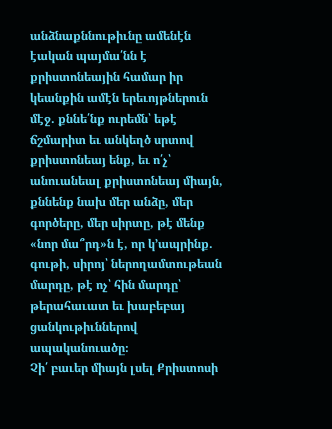անձնաքննութիւնը ամենէն էական պայմա՛նն է քրիստոնեային համար իր կեանքին ամէն երեւոյթներուն մէջ. քննե՛նք ուրեմն՝ եթէ ճշմարիտ եւ անկեղծ սրտով քրիստոնեայ ենք, եւ ո՛չ՝ անուանեալ քրիստոնեայ միայն, քննենք նախ մեր անձը, մեր գործերը, մեր սիրտը, թէ մենք «նոր մա՞րդ»ն է, որ կ՚ապրինք. գութի, սիրոյ՝ ներողամտութեան մարդը, թէ ոչ՝ հին մարդը՝ թերահաւատ եւ խաբեբայ ցանկութիւններով ապականուածը։
Չի՛ բաւեր միայն լսել Քրիստոսի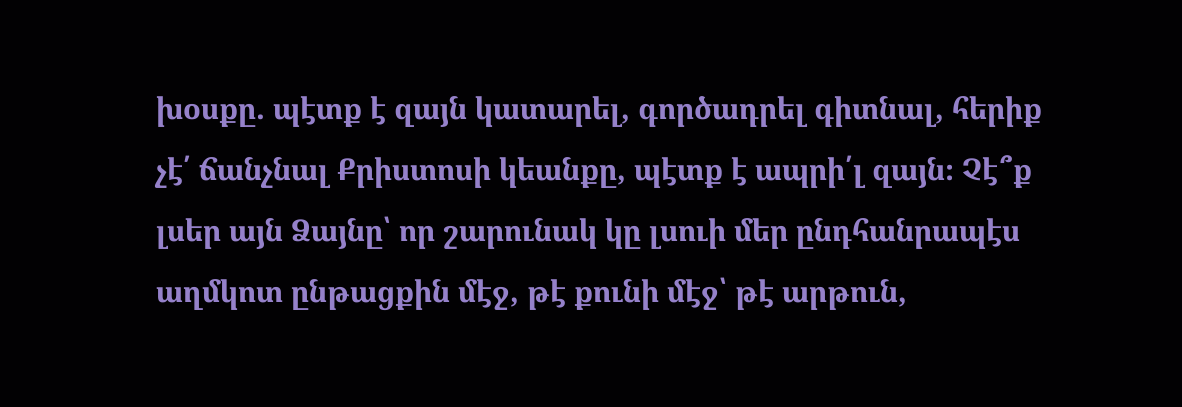խօսքը. պէտք է զայն կատարել, գործադրել գիտնալ, հերիք չէ՛ ճանչնալ Քրիստոսի կեանքը, պէտք է ապրի՛լ զայն։ Չէ՞ք լսեր այն Ձայնը՝ որ շարունակ կը լսուի մեր ընդհանրապէս աղմկոտ ընթացքին մէջ, թէ քունի մէջ՝ թէ արթուն,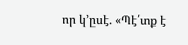որ կ՚ըսէ. «Պէ՛տք է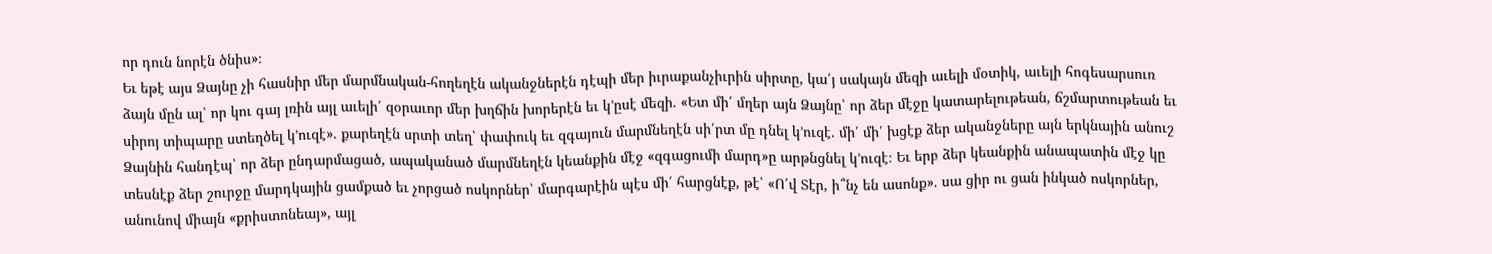որ դուն նորէն ծնիս»։
Եւ եթէ այս Ձայնը չի հասնիր մեր մարմնական-հողեղէն ականջներէն դէպի մեր իւրաքանչիւրին սիրտը, կա՛յ սակայն մեզի աւելի մօտիկ, աւելի հոգեսարսուռ ձայն մըն ալ՝ որ կու գայ լռին այլ աւելի՛ զօրաւոր մեր խղճին խորերէն եւ կ՚ըսէ մեզի. «Ետ մի՛ մղեր այն Ձայնը՝ որ ձեր մէջը կատարելութեան, ճշմարտութեան եւ սիրոյ տիպարը ստեղծել կ՚ուզէ». քարեղէն սրտի տեղ՝ փափուկ եւ զգայուն մարմնեղէն սի՛րտ մը դնել կ՚ուզէ. մի՛ մի՛ խցէք ձեր ականջները այն երկնային անուշ Ձայնին հանդէպ՝ որ ձեր ընդարմացած, ապականած մարմնեղէն կեանքին մէջ «զգացումի մարդ»ը արթնցնել կ՚ուզէ։ Եւ երբ ձեր կեանքին անապատին մէջ կը տեսնէք ձեր շուրջը մարդկային ցամքած եւ չորցած ոսկորներ՝ մարգարէին պէս մի՛ հարցնէք, թէ՝ «Ո՛վ Տէր, ի՞նչ են ասոնք». սա ցիր ու ցան ինկած ոսկորներ, անունով միայն «քրիստոնեայ», այլ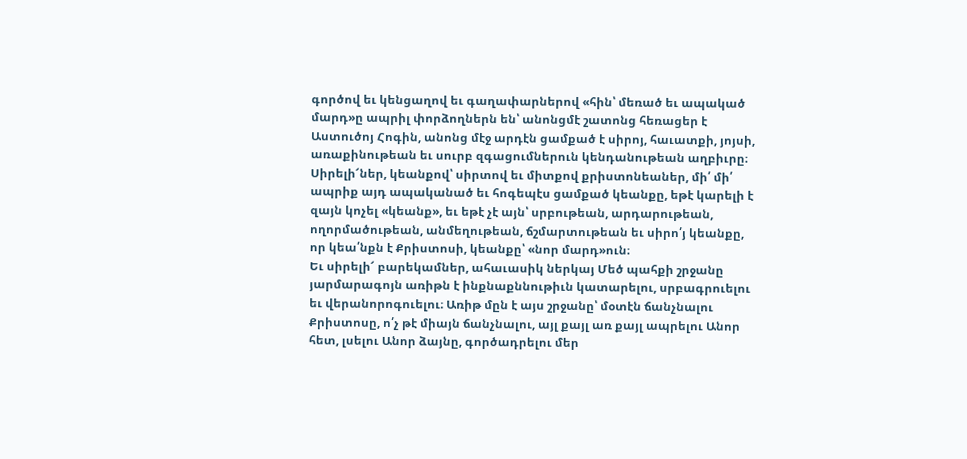գործով եւ կենցաղով եւ գաղափարներով «հին՝ մեռած եւ ապակած մարդ»ը ապրիլ փորձողներն են՝ անոնցմէ շատոնց հեռացեր է Աստուծոյ Հոգին, անոնց մէջ արդէն ցամքած է սիրոյ, հաւատքի, յոյսի, առաքինութեան եւ սուրբ զգացումներուն կենդանութեան աղբիւրը։
Սիրելի՜ներ, կեանքով՝ սիրտով եւ միտքով քրիստոնեաներ, մի՛ մի՛ ապրիք այդ ապականած եւ հոգեպէս ցամքած կեանքը, եթէ կարելի է զայն կոչել «կեանք», եւ եթէ չէ այն՝ սրբութեան, արդարութեան, ողորմածութեան, անմեղութեան, ճշմարտութեան եւ սիրո՛յ կեանքը, որ կեա՛նքն է Քրիստոսի, կեանքը՝ «նոր մարդ»ուն։
Եւ սիրելի՜ բարեկամներ, ահաւասիկ ներկայ Մեծ պահքի շրջանը յարմարագոյն առիթն է ինքնաքննութիւն կատարելու, սրբագրուելու եւ վերանորոգուելու։ Առիթ մըն է այս շրջանը՝ մօտէն ճանչնալու Քրիստոսը, ո՛չ թէ միայն ճանչնալու, այլ քայլ առ քայլ ապրելու Անոր հետ, լսելու Անոր ձայնը, գործադրելու մեր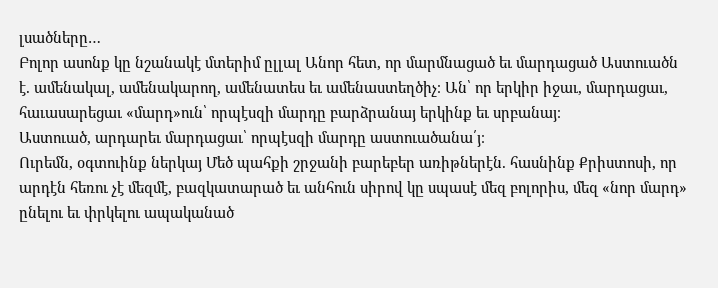լսածները…
Բոլոր ասոնք կը նշանակէ մտերիմ ըլլալ Անոր հետ, որ մարմնացած եւ մարդացած Աստուածն է. ամենակալ, ամենակարող, ամենատես եւ ամենաստեղծիչ։ Ան՝ որ երկիր իջաւ, մարդացաւ, հաւասարեցաւ «մարդ»ուն՝ որպէսզի մարդը բարձրանայ երկինք եւ սրբանայ։
Աստուած, արդարեւ մարդացաւ՝ որպէսզի մարդը աստուածանա՛յ։
Ուրեմն, օգտուինք ներկայ Մեծ պահքի շրջանի բարեբեր առիթներէն. հասնինք Քրիստոսի, որ արդէն հեռու չէ մեզմէ, բազկատարած եւ անհուն սիրով կը սպասէ մեզ բոլորիս, մեզ «նոր մարդ» ընելու եւ փրկելու ապականած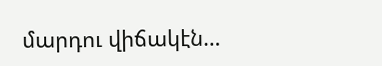մարդու վիճակէն…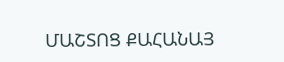ՄԱՇՏՈՑ ՔԱՀԱՆԱՅ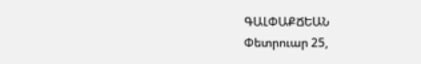ԳԱԼՓԱՔՃԵԱՆ
Փետրուար 25,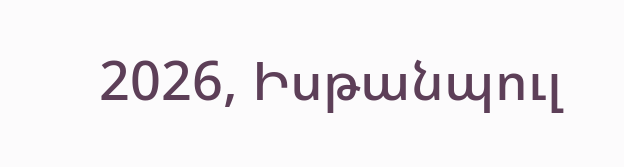2026, Իսթանպուլ